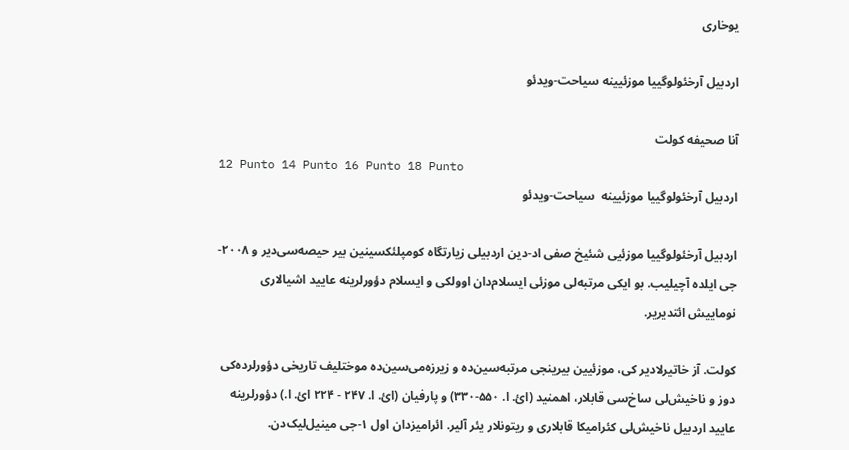یوخاری

اردبیل آرخئولوگییا موزئیینه سیاحت-ویدئو

آنا صحیفه کولت
12 Punto 14 Punto 16 Punto 18 Punto
اردبیل آرخئولوگییا موزئیینه  سیاحت-ویدئو

اردبیل آرخئولوگییا موزئیی شئیخ صفی اد-دین اردبیلی زیارتگاه کومپلئکسینین بیر حیصه‌سی‌دیر و ۲۰۰۸-جی ایلده آچیلیب. بو ایکی مرتبه‌لی موزئی ایسلام‌دان اوولکی و ایسلام دؤورلرینه عایید اشیالاری نوماییش ائتدیریر.

کولت. آز خاتیرلادیر کی، موزئیین بیرینجی مرتبه‌سین‌ده و زیرزه‌می‌سین‌ده موختلیف تاریخی دؤورلرده‌کی دوز و ناخیش‌لی ساخ‌سی قابلار، اهمنید (ائ. ا. ۵۵۰-۳۳۰) و پارفیان (ائ. ا. ۲۴۷ - ۲۲۴ ائ. ا.) دؤورلرینه عایید اردبیل ناخیش‌لی کئرامیکا قابلاری و ریتونلار یئر آلیر. ائرامیزدان اول ۱-جی مینیل‌لیک‌دن.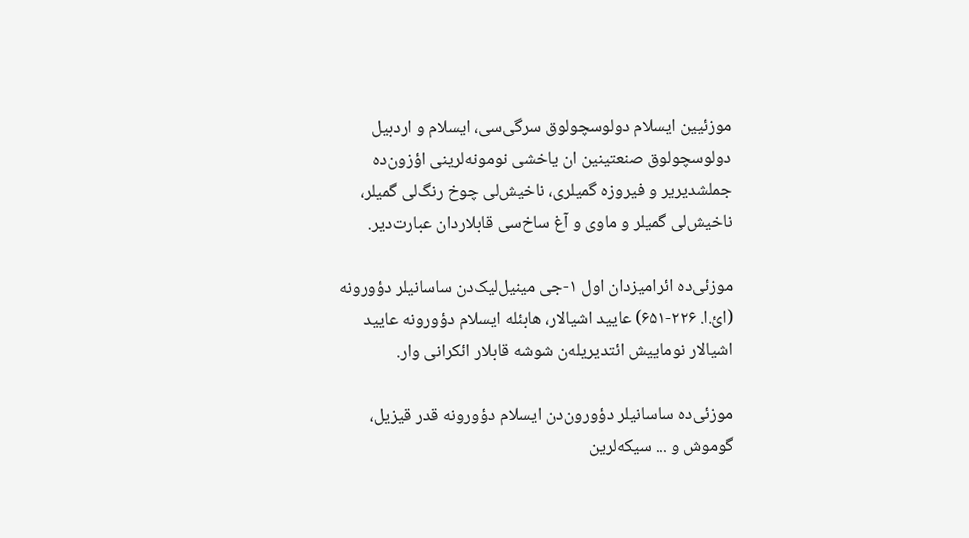موزئیین ایسلام دولوسچولوق سرگی‌سی، ایسلام و اردبیل دولوسچولوق صنعتینین ان یاخشی نومونه‌لرینی اؤزون‌ده جملشدیریر و فیروزه گمیلری، ناخیش‌لی چوخ رنگ‌لی گمیلر، ناخیش‌لی گمیلر و ماوی و آغ ساخ‌سی قابلاردان عبارت‌دیر.

موزئی‌ده ائرامیزدان اول ۱-جی مینیل‌لیک‌دن ساسانیلر دؤورونه (ائ.ا. ۲۲۶-۶۵۱) عایید اشیالار، هابئله ایسلام دؤورونه عایید اشیالار نوماییش ائتدیریله‌ن شوشه قابلار ائکرانی وار.

موزئی‌ده ساسانیلر دؤورون‌دن ایسلام دؤورونه قدر قیزیل، گوموش و ... سیکه‌لرین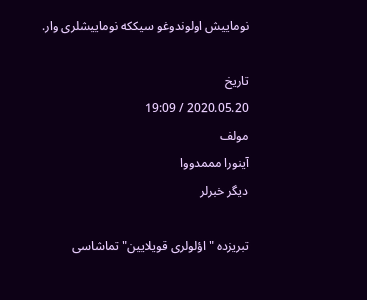نوماییش اولوندوغو سیککه نوماییشلری وار.

تاریخ
2020.05.20 / 19:09
مولف
آینورا مممدووا
دیگر خبرلر

تبریزده "اؤلولری قویلایین" تماشاسی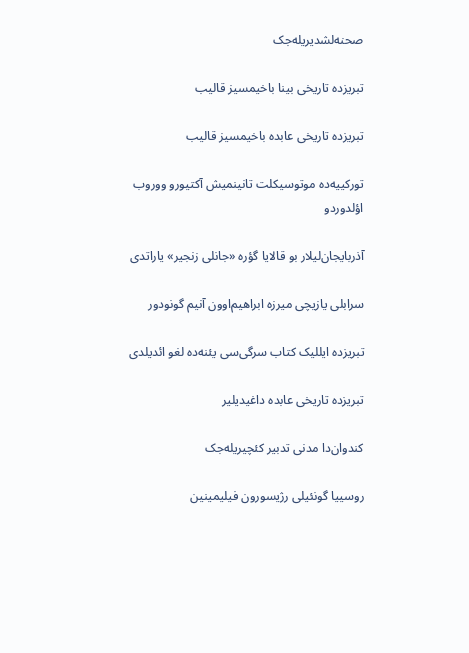صحنه‌لشدیریله‌جک

تبریزده تاریخی بینا باخیمسیز قالیب

تبریزده تاریخی عابده باخیمسیز قالیب

تورکییه‌ده موتوسیکلت تانینمیش آکتیورو ووروب اؤلدوردو

آذربایجان‌لیلار بو قالایا گؤره «جانلی زنجیر» یاراتدی

سرابلی یازیچی میرزه ابراهیم‌اوون آنیم گونودور

تبریزده ایللیک کتاب سرگی‌سی یئنه‌ده لغو ائدیلدی

تبریزده تاریخی عابده داغیدیلیر

کندوان‌دا مدنی تدبیر کئچیریله‌جک

روسییا گونئیلی رژیسورون فیلیمینین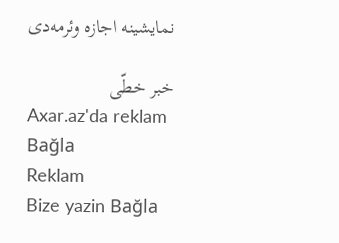نمایشینه اجازه وئرمه‌دی

خبر خطّی
Axar.az'da reklam Bağla
Reklam
Bize yazin Bağla